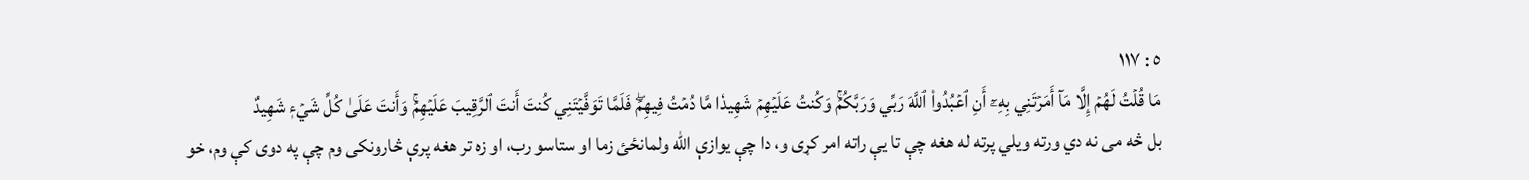٥ : ١١٧
مَا قُلۡتُ لَهُمۡ إِلَّا مَآ أَمَرۡتَنِي بِهِۦٓ أَنِ ٱعۡبُدُواْ ٱللَّهَ رَبِّي وَرَبَّكُمۡۚ وَكُنتُ عَلَيۡهِمۡ شَهِيدٗا مَّا دُمۡتُ فِيهِمۡۖ فَلَمَّا تَوَفَّيۡتَنِي كُنتَ أَنتَ ٱلرَّقِيبَ عَلَيۡهِمۡۚ وَأَنتَ عَلَىٰ كُلِّ شَيۡءٖ شَهِيدٌ
بل څه مى نه دي ورته ويلي پرته له هغه چې تا يې راته امر كړى و، دا چې يوازې الله ولمانځئ زما او ستاسو رب، او زه تر هغه پرې څارونكى وم چې په دوى كې وم، خو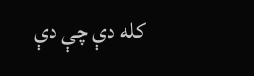كله دې چې دې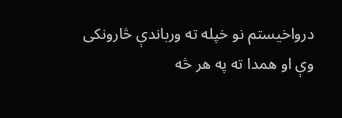درواخيستم نو خپله ته ورباندې څارونكى وې او همدا ته په هر څه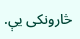څارونكى يې.